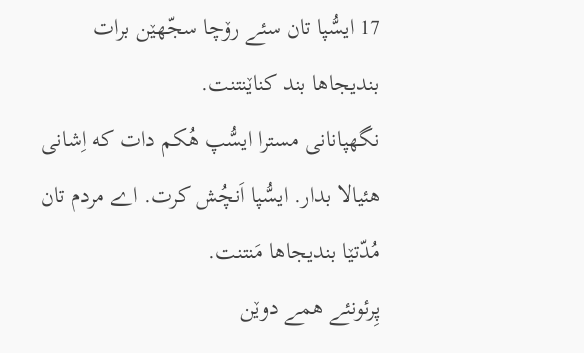17 ایسُّپا تان سئے رۆچا سجّهێن برات بندیجاها بند کناێنتنت.
نگهپانانی مسترا ایسُّپ هُکم دات که اِشانی هئیالا بدار. ایسُّپا اَنچُش کرت. اے مردم تان مُدّتێا بندیجاها مَنتنت.
پِرئونئے همے دوێن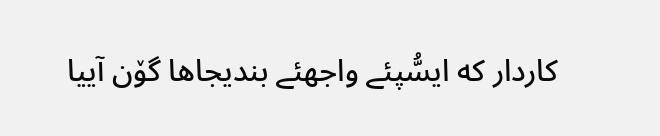کاردار که ایسُّپئے واجهئے بندیجاها گۆن آییا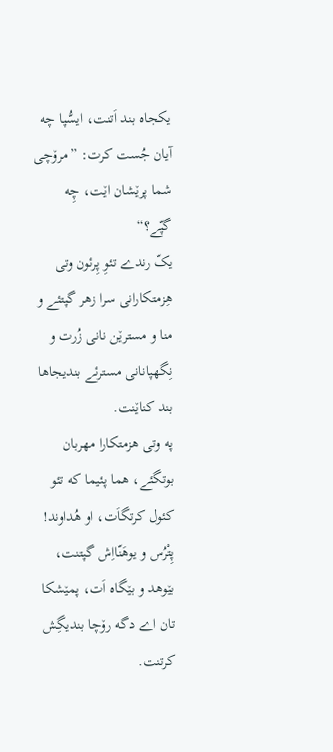یکجاه بند اَتنت، ایسُّپا چه آیان جُست کرت: ”مرۆچی شما پرێشان اێت، چِه گپّے؟“
یکّ رندے تئوِ پِرئون وتی هِزمتکارانی سرا زهر گپتئے و منا و مسترێن نانی زُرت و نِگهپانانی مسترئے بندیجاها بند کناێنت.
په وتی هزمتکارا مهربان بوتگئے، هما پئیما که تئو کئول کرتگاَت، او هُداوند!
پِتْرُس و یوهَنّااِش گپتنت، بێوهد و بێگاه اَت، پمێشکا تان اے دگه رۆچا بندیگِش کرتنت.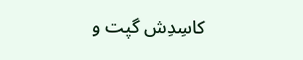کاسِدِش گپت و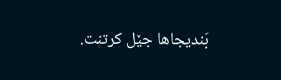بَندیجاها جێل کرتنت.